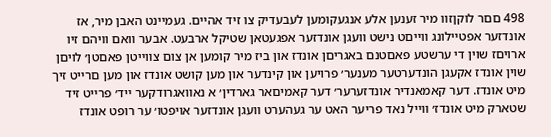498 םםר לוקןזװ מיר זענען אלע אנגעקומען לעבעדיק צו זיד אהײם. געמיינט האבן מיר, אז אונדזער אפטײלונג װײםט נישט װעגן אונדזער אפגעטאן שטיקל ארבעט. אבער װאם וױהם זיו ארויםז שוין די ערשטע פאםטנם באגריםן אונדז און ביז מיר קומען אן צום צװײטן פאםטן׳ לויםן שוין אונדז אקעגן הונדערטער מענער׳ פרויען און קינדער און מען קושט אונדז און מען םרײט זיך מיט אונדז. דער קאמאנדיר אונדזערער׳ דער קאמיםאר גארדין׳ א נאװאגרודקער ײד׳ פרײט זיד שטארק מיט אונדז׳ װײל נאד פריער האט ער געהערט װעגן אונדזער אויפטו׳ ער רופט אונדז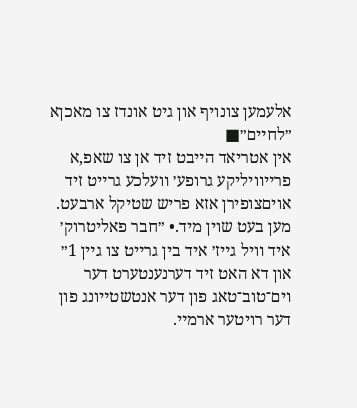אלעמען צונויף און גיט אונדז צו מאכןא ״לחײם״■
אין אטריאד הײבט זיד אן צו שאפ,א פרײװיליקע גרופע׳ װעלכע גרײט זיד אויםצופירן אזא פריש שטיקל ארבעט. מען בעט שוין מיד.• ״חבר פאליטרוק׳ איד װיל גײז׳ איד בין גרײט צו גײן 1״ און דא האט זיד דערנענטערט דער ױם־טוב־טאג פון דער אנטשטײונג פון דער רויטער ארמײ.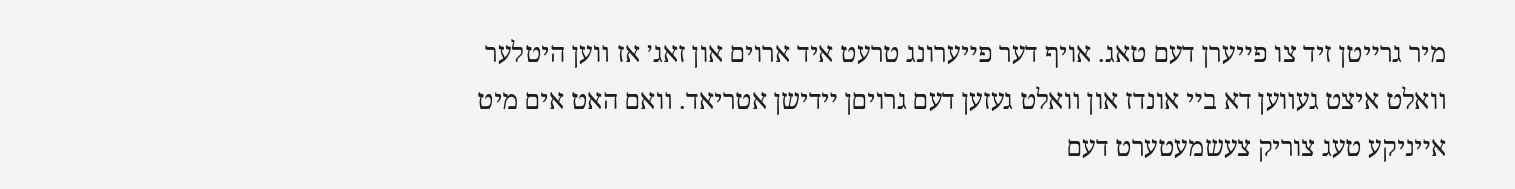מיר גרײטן זיד צו פײערן דעם טאג. אויף דער פײערונג טרעט איד ארוים און זאג׳ אז װען היטלער װאלט איצט געװען דא בײ אונדז און װאלט געזען דעם גרויםן ײדישן אטריאד. װאם האט אים מיט אײניקע טעג צוריק צעשמעטערט דעם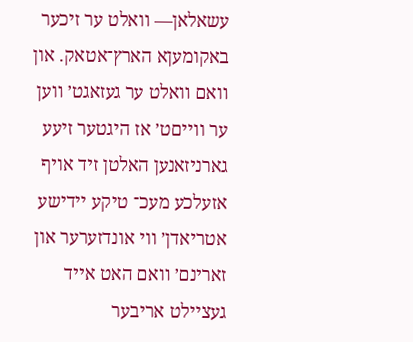עשאלאן— װאלט ער זיכער באקומעןא הארץ־אטאק. און װאם װאלט ער געזאגט׳ װען ער וױיםט׳ אז היגטער זיעע גארניזאנען האלטן זיד אויף אזעלכע מעכ־ טיקע ײדישע אטריאדן׳ װי אונדזערער און זארינם׳ װאם האט אייד געצײלט אריבער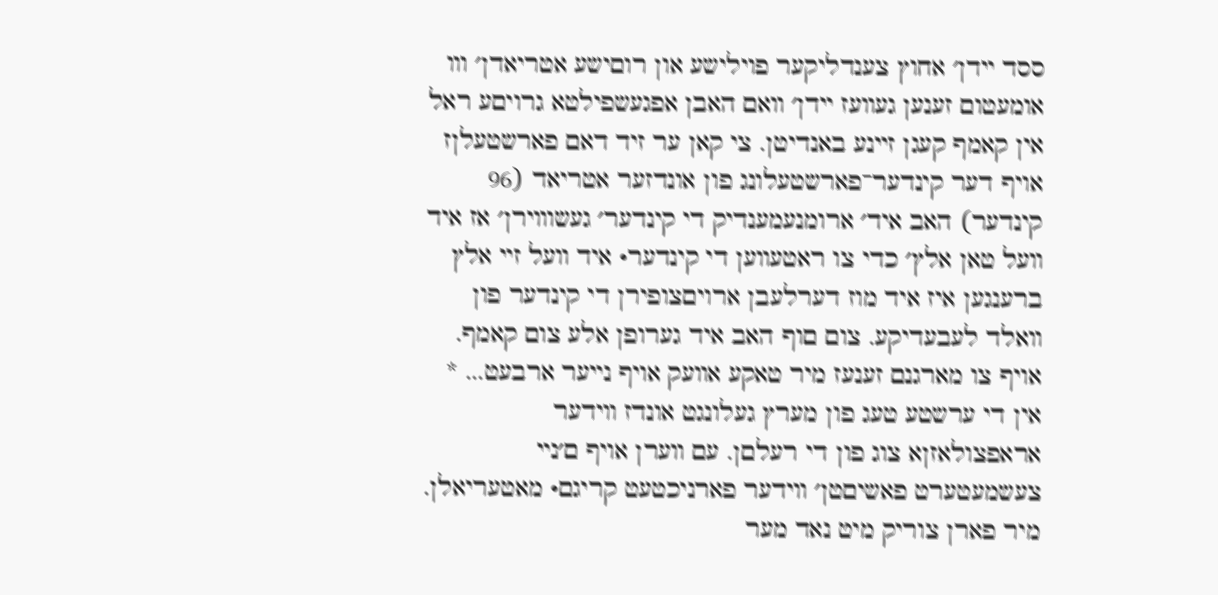ססד ײדן׳ אחוץ צענדליקער פוילישע און רוםישע אטריאדן׳ וװ אומעטום זענען געװעז ײדן׳ װאם האבן אפגעשפילטא גרויםע ראל אין קאמף קעגן זײנע באנדיטן. צי קאן ער זיד דאם פארשטעלןז אויף דער קינדער־פארשטעלונג פון אונדזער אטריאד (96 קינדער) האב איד׳ ארומנעמענדיק די קינדער׳ געשוװירן׳ אז איד װעל טאן אלץ׳ כדי צו ראטעװען די קינדער• איד װעל זײ אלץ ברענגען איז איד מוז דערלעבן ארויםצופירן די קינדער פון װאלד לעבעדיקע. צום םוף האב איד גערופן אלע צום קאמף. אויף צו מארגנם זענעז מיר טאקע אװעק אויף נײער ארבעט... *
אין די ערשטע טעג פון מערץ געלונגט אונדז װידער אראפצולאזןא צוג פון די רעלםן. עם װערן אויף ם׳נײ צעשמעטערט פאשיםטן׳ װידער פארניכטעט קריגם• מאטעריאלן. מיר פארן צוריק מיט נאד מער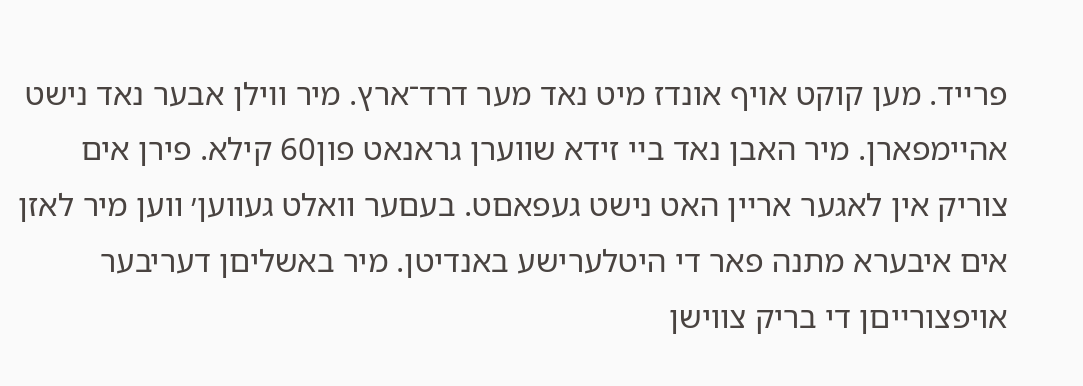פרײד. מען קוקט אױף אונדז מיט נאד מער דרד־ארץ. מיר וױלן אבער נאד נישט אהײמפארן. מיר האבן נאד בײ זידא שװערן גראנאט פון60 קילא. פירן אים צוריק אין לאגער ארײן האט נישט געפאםט. בעםער װאלט געװען׳ װען מיר לאזן אים איבערא מתנה פאר די היטלערישע באנדיטן. מיר באשליםן דעריבער אויפצורײםן די בריק צװישן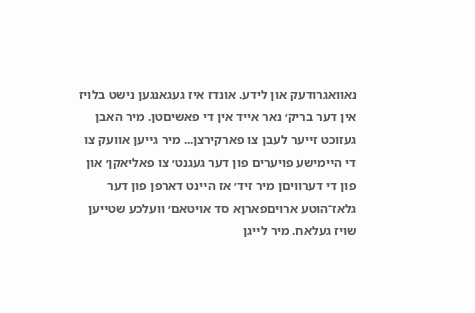נאװאגרודעק און לידע. אונדז איז געגאנגען נישט בלויז אין דער בריק׳ נאר אייד אין די פאשיםטן. מיר האבן געזוכט זײער לעבן צו פארקירצן... מיר גײען אװעק צו די הײמישע פויערים פון דער געגנט׳ צו פאליאקן׳ און פון די דערװיםן מיר זיד׳ אז הײנט דארפן פון דער גלאז־הוטע ארויםפארןא סד אויטאם׳ װעלכע שטײען שויז געלאח. מיר לײגן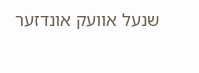שנעל אװעק אונדזער